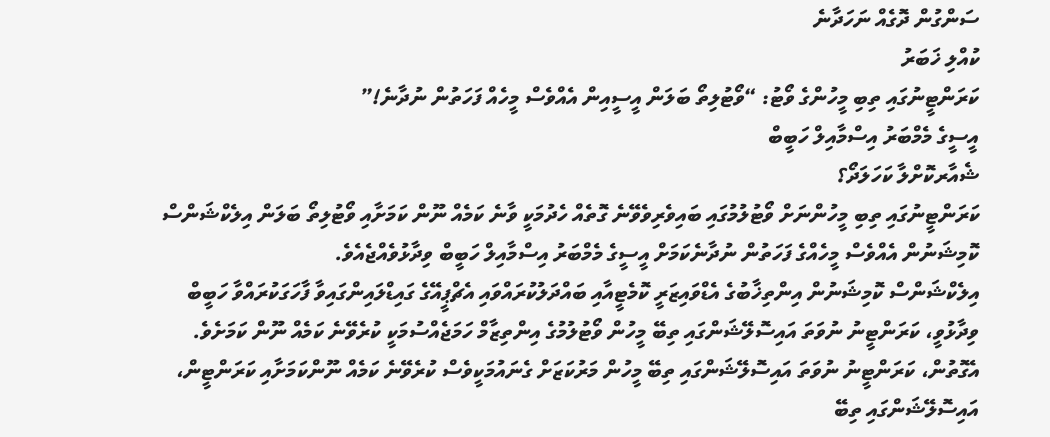ސަންގުން ދޮގެއް ނަހަދާނެ
ކުއްލި ޚަބަރު
ކަރަންޓީނުގައި ތިބި މީހުންގެ ވޯޓު: “ވޯޓުލިތޯ ބަލަން އީސީއިން އެއްވެސް މީހެއް ފަހަތުން ނުދާނެ!”
އީސީގެ މެމްބަރު އިސްމާއިލް ހަބީބް
ޝެއާރކޮށްލާ ކަހަލަދޯ؟
ކަރަންޓީނުގައި ތިބި މީހުންނަށް ވޯޓުލުމުގައި ބައިވެރިވެވޭނެ ގޮތެއް ހެދުމަކީ ވާނެ ކަމެއް ނޫން ކަމަށާއި ވޯޓުލިތޯ ބަލަން އިލެކްޝަންސް ކޮމިޝަނުން އެއްވެސް މީހެއްގެ ފަހަތުން ނުދާނެކަމަށް އީސީގެ މެމްބަރު އިސްމާއިލް ހަބީބް ވިދާޅުވެއްޖެއެވެ.
އިލެކްޝަންސް ކޮމިޝަނުން އިންތިޚާބުގެ އެޑްވައިޒަރީ ކޮމެޓީއާއި ބައްދަލުކުރައްވައި އެޗްޕީއޭގެ ގައިޑްލައިންގައިވާ ފާހަގަކުރައްވާ ހަބީބް ވިދާޅުވީ، ކަރަންޓީނު ނުވަތަ އައިސޮލޭޝަންގައި ތިބޭ މީހުން ވޯޓުލުމުގެ އިންތިޒާމް ހަމަޖެއްސުމަކީ ކުރެވޭނެ ކަމެއް ނޫން ކަމަށެވެ. އެގޮތުން، ކަރަންޓީނު ނުވަތަ އައިސޮލޭޝަންގައި ތިބޭ މީހުން މަރުކަޒަށް ގެނައުމަކީވެސް ކުރެވޭނެ ކަމެއް ނޫންކަމަށާއި ކަރަންޓީން، އައިސޮލޭޝަންގައި ތިބޭ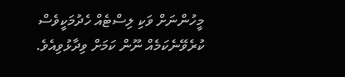މީހުންނަށް ވަކި ލިސްޓެއް ހެދުމަކީވެސް ކުރެވޭނެކަމެއް ނޫން ކަމަށް ވިދާޅުވިއެވެ.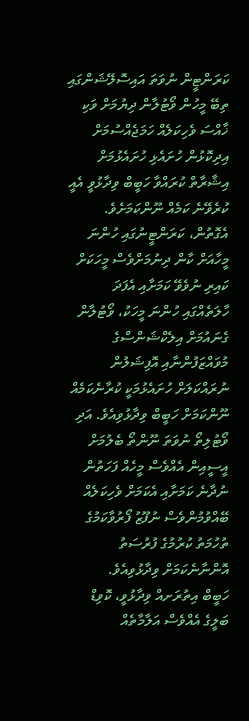ކަރަންޓީން ނުވަތަ އައިސޮލޭޝަންގައި ތިބޭ މީހުން ވޯޓުލާން ދިޔުމަށް ވަކި ޚާއްސަ ވެހިކަލެއް ހަމަޖެއްސުމަށް އިދިކޮޅުން ހުށައެޅި ހުށައެޅުމަށް އިޝާރާތް ކުރައްވާ ހަބީބް ވިދާޅުވީ އެއީ ކުރެވޭނެ ކަމެއް ނޫންކަމަށެވެ. އެގޮތުން، ކަރަންޓީނުގައި ހުންނަ މީހާއަށް ކާން ދިނުމަށްވެސް މީހަކަށް ކައިރި ނުވެވޭ ކަމަށާއި އެފަދަ ހާލަތެއްގައި ހުންނަ މީހަކު، ވޯޓުލާން ގެނައުމަށް އިލެކްޝަންސްގެ މުވައްޒަފުންނާއި އޮފިޝަލުން ނުރައްކަލަށް ހުށައެޅުމަކީ ކުރާނެކަމެއް ނޫންކަމަށް ހަބީބް ވިދާޅުވިއެވެ. އަދި ވޯޓުލިތޯ ނުވަތަ ނޫންތޯ ބެލުމަށް އީސީއިން އެއްވެސް މީހެއް ފަހަތުން ނުދާނެ ކަމަށާއި އެކަމަށް ވެހިކަލެއް ބޭއްވުމުންވެސް ނުފޫޒު ފޯރުވާކަމުގެ ތުހުމަތު ކުރުމުގެ ފުރުސަތު އޮންނާނެކަމަށް ވިދާޅުވިއެވެ.
ހަބީބް އިތުރަށއް ވިދާޅުވީ، ކޮވިޑް ބަލީގެ އެއްވެސް އަލާމާތެއް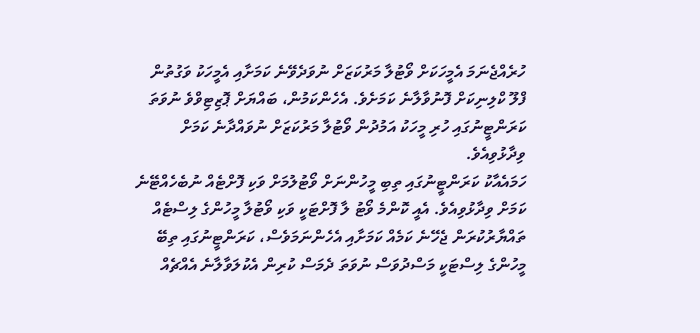ހުރެއްޖެނަމަ އެމީހަކަށް ވޯޓުލާ މަރުކަޒަށް ނުވަދެވޭނެ ކަމަށާއި އެމީހަކު ވަގުތުން ފްލޫ ކްލިނިކަށް ފޮނުވާލާނެ ކަމަށެވެ. އެހެންކަމުން، ބައްޔަށް ޕޮޒިޓިވްވެ ނުވަތަ ކަރަންޓީނުގައި ހުރި މީހަކު އަމުދުން ވޯޓުލާ މަރުކަޒަށް ނުވައްދާނެ ކަމަށް ވިދާޅުވިއެވެ.
ހަމައެއާކު ކަރަންޓީނުގައި ތިބި މީހުންނަށް ވޯޓުލުމަށް ވަކި ފޮށްޓެއް ނުބެހެއްޓޭނެ ކަމަށް ވިދާޅުވިއެވެ. އެއީ ކޮންމެ ވޯޓު ލާ ފޮށްޓަކީ ވަކި ވޯޓުލާ މީހުންގެ ލިސްޓެއް ތައްޔާރުކުރަން ޖެހޭނެ ކަމެއް ކަމަށާއި އެހެންނަމަވެސް، ކަރަންޓީނުގައި ތިބޭ މީހުންގެ ލިސްޓަކީ މަސްދުވަސް ނުވަތަ ދެމަސް ކުރިން އެކުލަވާލާނެ އެއްޗެއް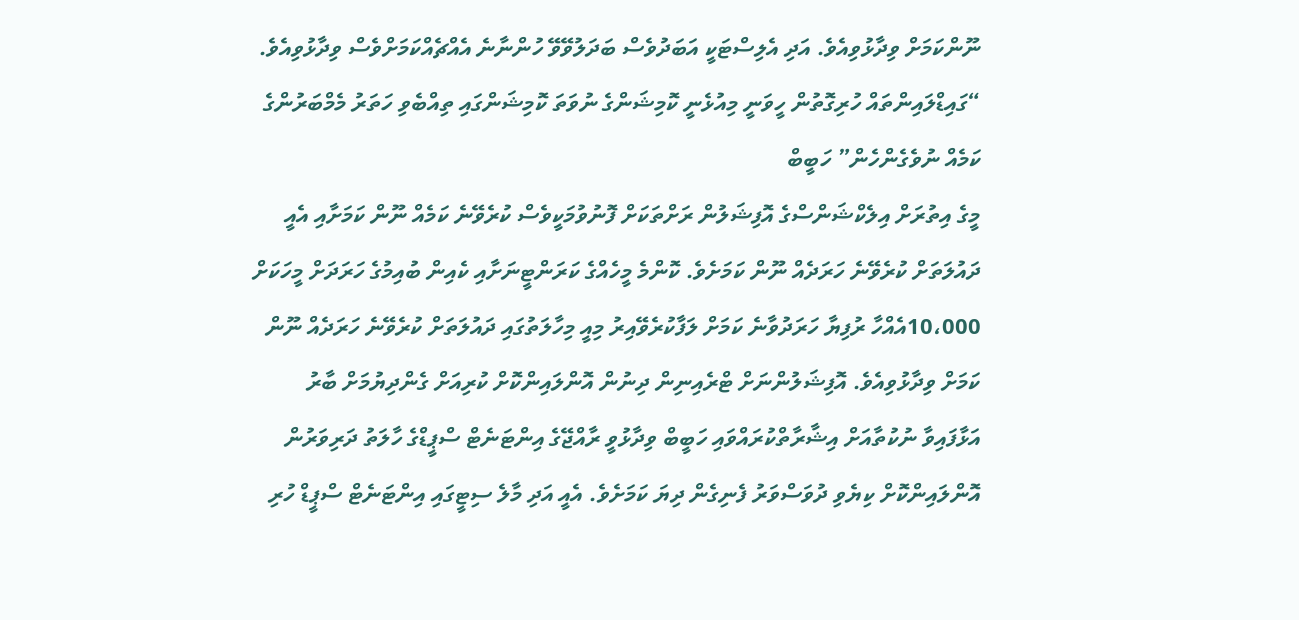ނޫންކަމަށް ވިދާޅުވިއެވެ. އަދި އެލިސްޓަކީ އަބަދުވެސް ބަދަލުވޭވޭ ހުންނާނެ އެއްޗެއްކަމަށްވެސް ވިދާޅުވިއެވެ.
“ގައިޑްލައިންތައް ހުރިގޮތުން ހީވަނީ މިއުޅެނީ ކޮމިޝަންގެ ނުވަތަ ކޮމިޝަންގައި ތިއްބެވި ހަތަރު މެމްބަރުންގެ ކަމެއް ނުވެގެންހެން” ހަބީބް
މީގެ އިތުރަށް އިލެކްޝަންސްގެ އޮފިޝަލުން ރަށްތަކަށް ފޮނުވުމަކީވެސް ކުރެވޭނެ ކަމެއް ނޫން ކަމަށާއި އެއީ ދައުލަތަށް ކުރެވޭނެ ހަރަދެއް ނޫން ކަމަށެވެ. ކޮންމެ މީހެއްގެ ކަރަންޓީނަށާއި ކެއިން ބުއިމުގެ ހަރަދަށް މީހަކަށް 10،000އެއްހާ ރުފިޔާ ހަރަދުވާނެ ކަމަށް ލަފާކުރެވޭއިރު މިއީ މިހާލަތުގައި ދައުލަތަށް ކުރެވޭނެ ހަރަދެއް ނޫން ކަމަށް ވިދާޅުވިއެވެ. އޮފިޝަލުންނަށް ޓްރެއިނިން ދިނުން އޮންލައިންކޮށް ކުރިއަށް ގެންދިޔުމަށް ބާރު އަޅާފައިވާ ނުކުތާއަށް އިޝާރާތްކުރައްވައި ހަބީބް ވިދާޅުވީ ރާއްޖޭގެ އިންޓަނެޓް ސްޕީޑްގެ ހާލަތު ދަރިވަރުން އޮންލައިންކޮށް ކިޔެވި ދުވަސްވަރު ފެނިގެން ދިޔަ ކަމަށެވެ. އެއީ އަދި މާލެ ސިޓީގައި އިންޓަނެޓް ސްޕީޑް ހުރި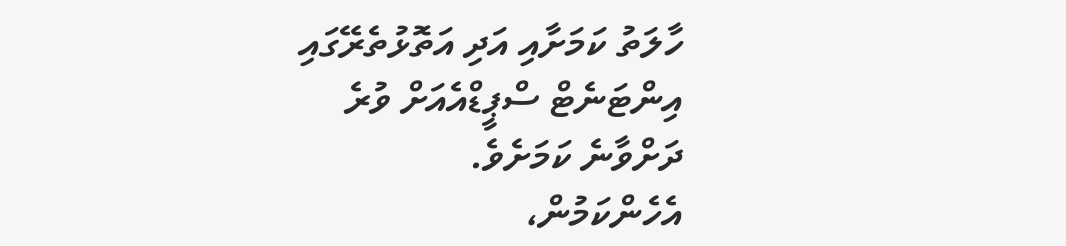ހާލަތު ކަމަށާއި އަދި އަތޮޅުތެރޭގައި އިންޓަނެޓް ސްޕީޑްއެއަށް ވުރެ ދަށްވާނެ ކަމަށެވެ.
އެހެންކަމުން،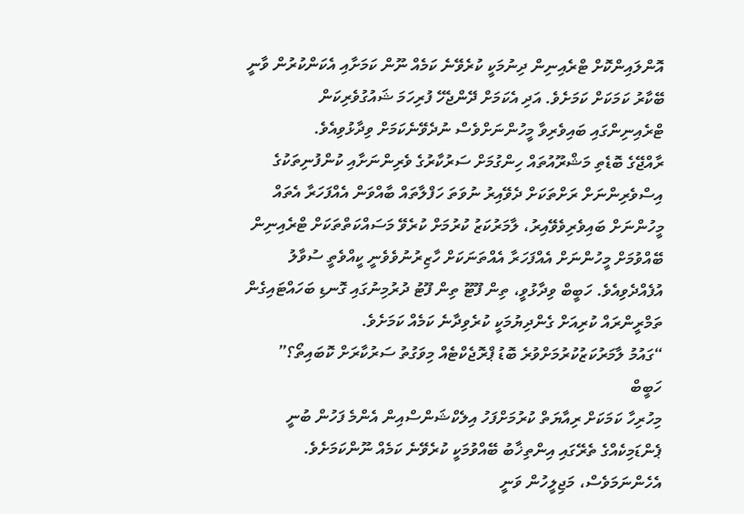އޮންލައިންކޮށް ޓްރެއިނިން ދިނުމަކީ ކުރެވޭނެ ކަމެއް ނޫން ކަމަށާއި އެކަންކުރުން ވާނީ ބޭކާރު ކަމަކަށް ކަމަށެވެ. އަދި އެކަމަށް ދޭންޖެހޭ ފުރިހަމަ ޝައުގުވެރިކަން ޓްރެއިނިންގައި ބައިވެރިވާ މީހުންނަށްވެސް ނުދެވޭނެކަމަށް ވިދާޅުވިއެވެ.
ރާއްޖޭގެ ބޮޑެތި މަޝްރޫއުތައް ހިންގުމަށް ސަރުކާރުގެ ވެރިންނަށާއި ކުންފުނިތަކުގެ އިސްވެރިންނަށް ރަށްތަކަށް ދެވޭއިރު ނުވަތަ ހަފްލާތައް ބާއްވަން އެއްފަހަރާ އެތައް މީހުންނަށް ބައިވެރިވެވޭއިރު، ލާމަރުކަޒު ކުރުމަށް ކުރެވޭ މަސައްކަތްތަކަށް ޓްރެއިނިން ބޭއްވުމަށް މީހުންނަށް އެއްފަހަރާ އެއްތަނަކަށް ހާޒިރުނުވެވެނީ ކީއްވެތީ ސުވާލު އުފެއްދެވިއެވެ. ހަބީބް ވިދާޅުވީ، ތިން ފޫޓޫ ތިން ފޫޓު ދުރުމިނުގައި ގޮނޑި ބަހައްޓައިގެން ތަމްރީންރައް ކުރިއަށް ގެންދިޔުމަކީ ކުރެވިދާނެ ކަމެއް ކަމަށެވެ.
“ގައުމު ލާމަރުކަޒުކުރުމަށްވުރެ ބޮޑު ޕްރޮޖެކްޓެއް މިވަގުތު ސަރުކާރަށް ކޮބައިތޯ؟” ހަބީބް
މިހުރިހާ ކަމަކަށް ރިއާޔަތް ކުރުމަށްފަހު އިލެކްޝަންސްއިން އެންމެ ފަހުން ބުނީ ޕެންޑަމިކެއްގެ ތެރޭގައި އިންތިޚާބު ބޭއްވުމަކީ ކުރެވޭނެ ކަމެއް ނޫންކަމަށެވެ. އެހެންނަމަވެސް، މަޖިލީހުން ވަނީ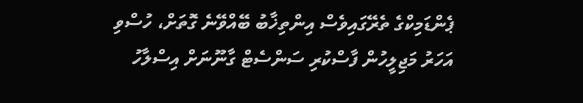ޕެންޑަމިކްގެ ތެރޭގައިވެސް އިންތިޚާބު ބޭއްވޭނެ ގޮތަށް، ހުސްވި އަހަރު މަޖިލީހުން ފާސްކުރި ސަންސެޓް ގާނޫނަށް އިސްލާހު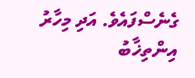ގެނެސްފައެވެ. އަދި މިހާރު އިންތިޚާބު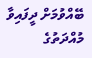ބޭއްވުމަށް ދީފައިވާ މުއްދަތުގެ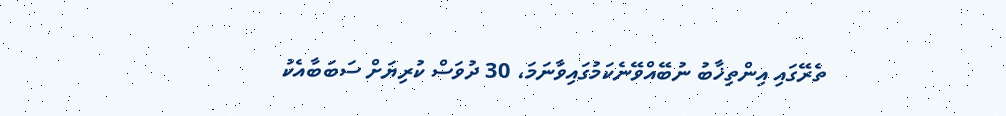ތެރޭގައި އިންތިޚާބު ނުބޭއްވޭނެކަމުގައިވާނަމަ، 30 ދުވަސް ކުރިޔަށް ސަބަބާއެކު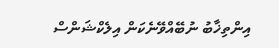އިންތިޚާބު ނުބޭއްވޭނެކަން އިލެކްޝަންސް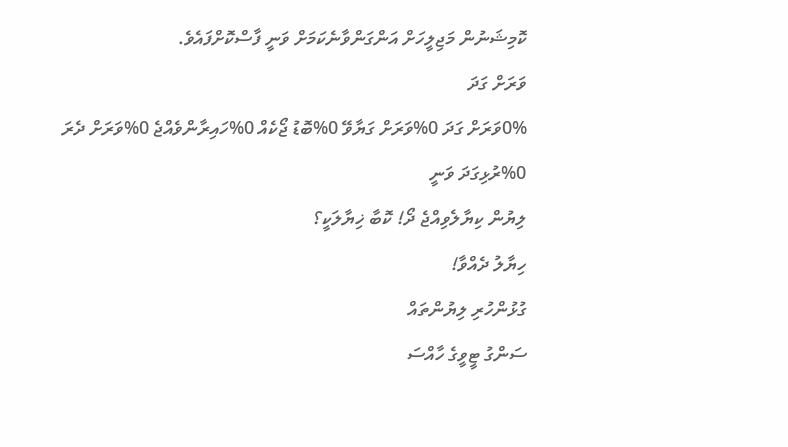ކޮމިޝަނުން މަޖިލީހަށް އަންގަންވާނެކަމަށް ވަނީ ފާސްކޮށްފައެވެ.
ވަރަށް ގަދަ
0%ވަރަށް ގަދަ 0%ވަރަށް ގަޔާވޭ 0%ބޮޑު ޖޯކެއް 0%ހައިރާންވެއްޖެ 0%ވަރަށް ދެރަ 0%ރުޅިގަދަ ވަނީ
ލިޔުން ކިޔާލެވިއްޖެ ދޯ! ކޮބާ ޚިޔާލަކީ؟
ހިޔާލު ދެއްވާ!
ގުޅުންހުރި ލިޔުންތައް
ސަންގު ޓީވީގެ ހާއްސަ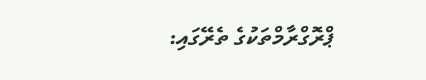ޕްރޮގްރާމްތަކުގެ ތެރޭގައި: